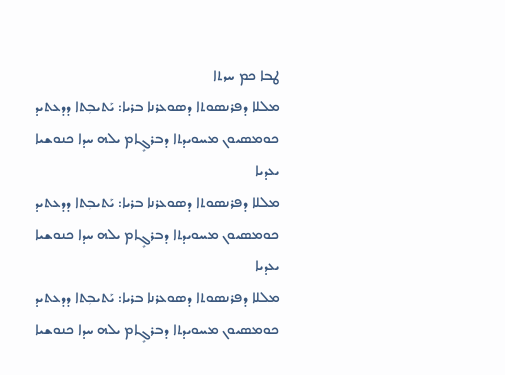ܛܒܐ ܟܡ ܚܖܬܐ
ܡܠܠܐ ܕܦܪܢܣܘܬܐ ܕܣܘܥܪܢܐ ܒܪܝܐ: ܝܰܬܝܒܼܬܐ ܕܕܥܬܝܕ ܟܘܡܣܝܘܢ ܡܚܘܝܕܬܐ ܕܒܪܓܻܐܡ ܝܠܗ ܚܕܐ ܟܢܘܫܝܐ ܝܥܕܝܐ
ܡܠܠܐ ܕܦܪܢܣܘܬܐ ܕܣܘܥܪܢܐ ܒܪܝܐ: ܝܰܬܝܒܼܬܐ ܕܕܥܬܝܕ ܟܘܡܣܝܘܢ ܡܚܘܝܕܬܐ ܕܒܪܓܻܐܡ ܝܠܗ ܚܕܐ ܟܢܘܫܝܐ ܝܥܕܝܐ
ܡܠܠܐ ܕܦܪܢܣܘܬܐ ܕܣܘܥܪܢܐ ܒܪܝܐ: ܝܰܬܝܒܼܬܐ ܕܕܥܬܝܕ ܟܘܡܣܝܘܢ ܡܚܘܝܕܬܐ ܕܒܪܓܻܐܡ ܝܠܗ ܚܕܐ ܟܢܘܫܝܐ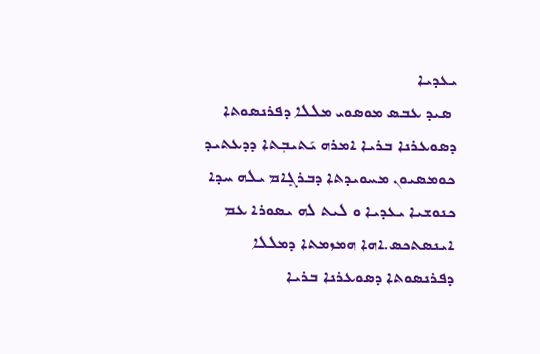ܝܥܕܝܐ
 ܣܝܕ ܥܒܣ ܡܘܣܘܝ ܡܠܠܐ ܕܦܪܢܣܘܬܐ ܕܣܘܥܪܢܐ ܒܪܝܐ ܐܡܪܗ ܝܰܬܝܒܼܬܐ ܕܕܥܬܝܕ ܟܘܡܣܝܘܢ ܡܚܘܝܕܬܐ ܕܒܪܓܻܐܡ ܝܠܗ ܚܕܐ ܟܢܘܫܝܐ ܝܥܕܝܐ ܘ ܠܝܬ ܠܗ ܝܣܘܪܐ ܥܡ ܐܝܢܣܬܟܣ.ܐܗܐ ܗܡܙܡܬܐ ܕܡܠܠܐ ܕܦܪܢܣܘܬܐ ܕܣܘܥܪܢܐ ܒܪܝܐ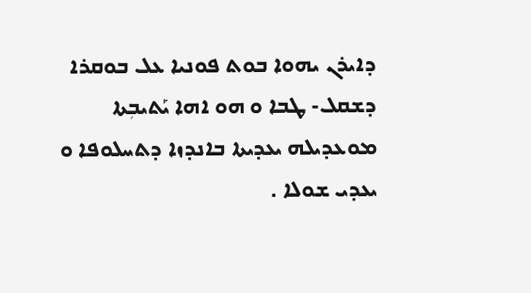ܕܐܝܪܢ ܝܗܘܐ ܒܘܬ ܦܘܢܝܐ ܥܠ ܒܘܩܪܐ ܕܫܩܠ- ܛܒܐ ܘ ܗܘ ܐܗܐ ܝܰܬܝܒܼܬܐ ܡܘܥܕܝܠܗ ܝܥܕܝܬܐ ܒܐܢܕܙܐ ܕܬܚܠܘܦܐ ܘ ܝܥܕܝ ܫܘܠܐ .